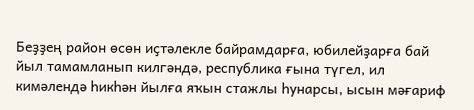Беҙҙең район өсөн иҫтәлекле байрамдарға, юбилейҙарға бай йыл тамамланып килгәндә, республика ғына түгел, ил кимәлендә һикһән йылға яҡын стажлы һунарсы, ысын мәғариф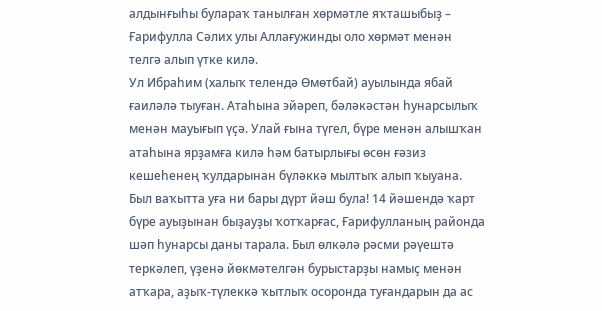алдынғыһы булараҡ танылған хөрмәтле яҡташыбыҙ – Ғарифулла Сәлих улы Аллағужинды оло хөрмәт менән телгә алып үтке килә.
Ул Ибраһим (халыҡ телендә Өмөтбай) ауылында ябай ғаиләлә тыуған. Атаһына эйәреп, бәләкәстән һунарсылыҡ менән мауығып үҫә. Улай ғына түгел, бүре менән алышҡан атаһына ярҙамға килә һәм батырлығы өсөн ғәзиз кешеһенең ҡулдарынан бүләккә мылтыҡ алып ҡыуана. Был ваҡытта уға ни бары дүрт йәш була! 14 йәшендә ҡарт бүре ауыҙынан быҙауҙы ҡотҡарғас, Ғарифулланың районда шәп һунарсы даны тарала. Был өлкәлә рәсми рәүештә теркәлеп, үҙенә йөкмәтелгән бурыстарҙы намыҫ менән атҡара, аҙыҡ-түлеккә ҡытлыҡ осоронда туғандарын да ас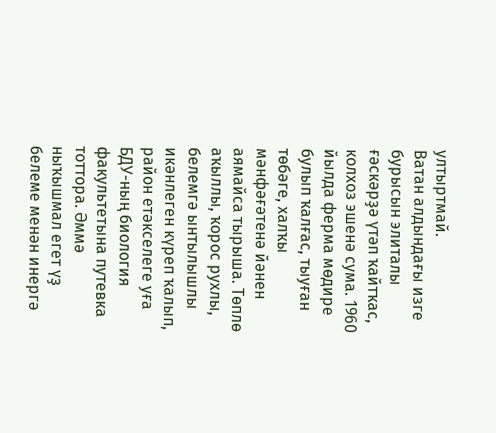ултыртмай.
Ватан алдындағы изге бурысын элиталы ғәскәрҙә үтәп ҡайтҡас, колхоз эшенә сума. 1960 йылда ферма мөдире булып ҡалғас, тыуған төбәге, халҡы мәнфәғәтенә йәнен аямайса тырыша. Төплө аҡыллы, ҡорос рухлы, белемгә ынтылышлы икәнлеген күреп ҡалып, район етәкселеге уға БДУ-ның биология факультетына путевка тоттора. Әммә ныҡышмал егет үҙ белеме менән инергә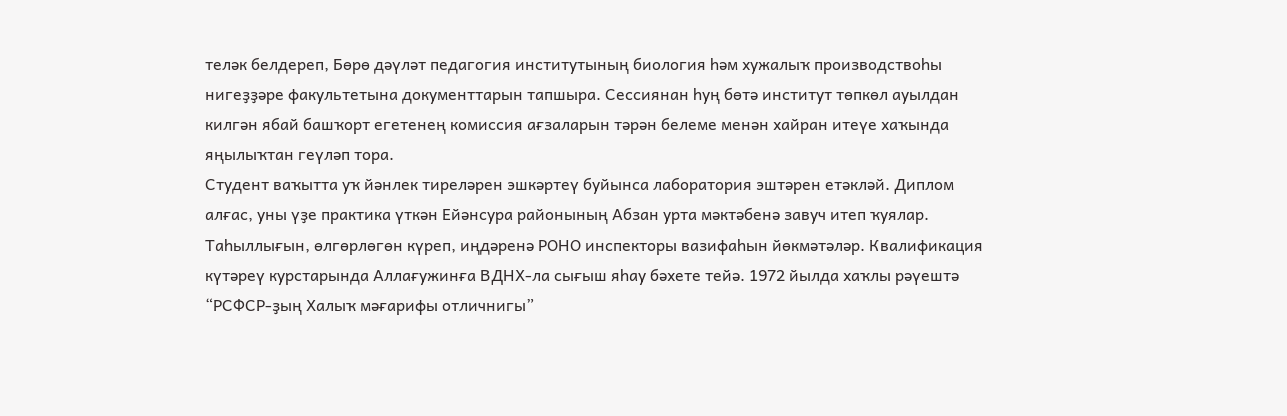теләк белдереп, Бөрө дәүләт педагогия институтының биология һәм хужалыҡ производствоһы нигеҙҙәре факультетына документтарын тапшыра. Сессиянан һуң бөтә институт төпкөл ауылдан килгән ябай башҡорт егетенең комиссия ағзаларын тәрән белеме менән хайран итеүе хаҡында яңылыҡтан геүләп тора.
Студент ваҡытта уҡ йәнлек тиреләрен эшкәртеү буйынса лаборатория эштәрен етәкләй. Диплом алғас, уны үҙе практика үткән Ейәнсура районының Абзан урта мәктәбенә завуч итеп ҡуялар. Таһыллығын, өлгөрлөгөн күреп, иңдәренә РОНО инспекторы вазифаһын йөкмәтәләр. Квалификация күтәреү курстарында Аллағужинға ВДНХ-ла сығыш яһау бәхете тейә. 1972 йылда хаҡлы рәүештә “РСФСР-ҙың Халыҡ мәғарифы отличнигы”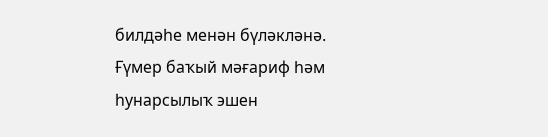билдәһе менән бүләкләнә.
Ғүмер баҡый мәғариф һәм һунарсылыҡ эшен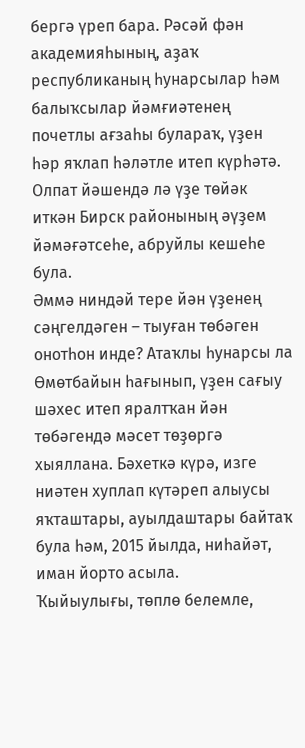бергә үреп бара. Рәсәй фән академияһының, аҙаҡ республиканың һунарсылар һәм балыҡсылар йәмғиәтенең почетлы ағзаһы булараҡ, үҙен һәр яҡлап һәләтле итеп күрһәтә. Олпат йәшендә лә үҙе төйәк иткән Бирск районының әүҙем йәмәғәтсеһе, абруйлы кешеһе була.
Әммә ниндәй тере йән үҙенең сәңгелдәген – тыуған төбәген онотһон инде? Атаҡлы һунарсы ла Өмөтбайын һағынып, үҙен сағыу шәхес итеп яралтҡан йән төбәгендә мәсет төҙөргә хыяллана. Бәхеткә күрә, изге ниәтен хуплап күтәреп алыусы яҡташтары, ауылдаштары байтаҡ була һәм, 2015 йылда, ниһайәт, иман йорто асыла.
Ҡыйыулығы, төплө белемле,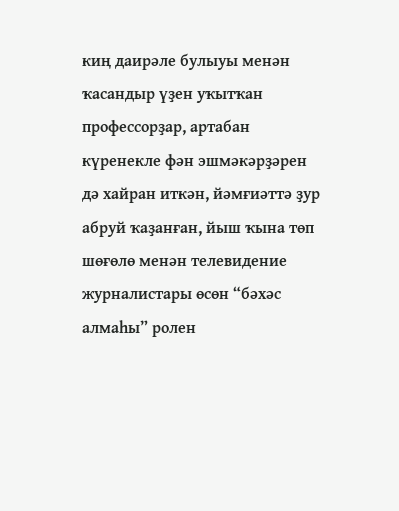киң даирәле булыуы менән ҡасандыр үҙен уҡытҡан профессорҙар, артабан күренекле фән эшмәкәрҙәрен дә хайран иткән, йәмғиәттә ҙур абруй ҡаҙанған, йыш ҡына төп шөғөлө менән телевидение журналистары өсөн “бәхәс алмаһы” ролен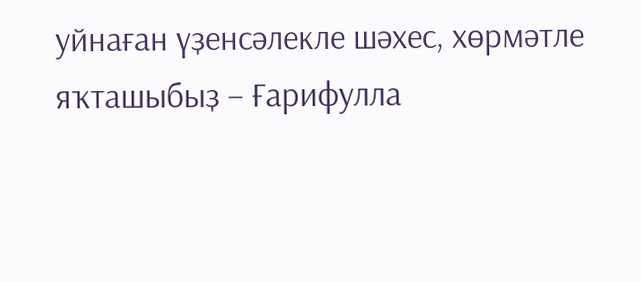уйнаған үҙенсәлекле шәхес, хөрмәтле яҡташыбыҙ – Ғарифулла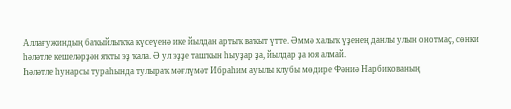Аллағужиндың баҡыйлыҡҡа күсеүенә ике йылдан артыҡ ваҡыт үтте. Әммә халыҡ үҙенең данлы улын онотмаҫ, сөнки һәләтле кешеләрҙән яҡты эҙ ҡала. Ә ул эҙҙе ташҡын һыуҙар ҙа, йылдар ҙа юя алмай.
Һәләтле һунарсы тураһында тулыраҡ мәғлүмәт Ибраһим ауылы клубы мөдире Фәниә Нарбикованың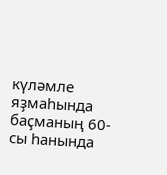күләмле яҙмаһында баҫманың 60-сы һанында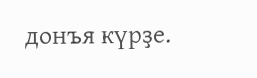донъя күрҙе.